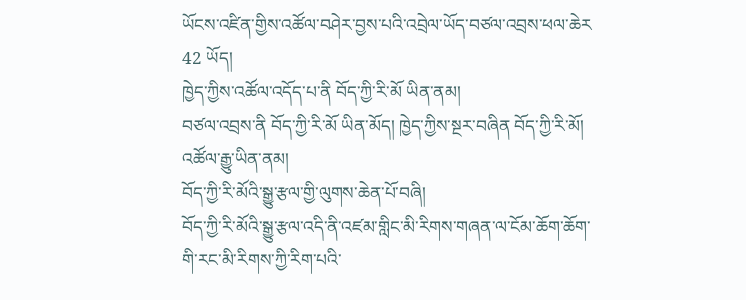ཡོངས་འཛིན་གྱིས་འཚོལ་བཤེར་བྱས་པའི་འབྲེལ་ཡོད་བཙལ་འབྲས་ཕལ་ཆེར 42 ཡོད།
ཁྱེད་ཀྱིས་འཚོལ་འདོད་པ་ནི བོད་ཀྱི་རི་མོ ཡིན་ནམ།
བཙལ་འབྲས་ནི བོད་ཀྱི་རི་མོ ཡིན་མོད། ཁྱེད་ཀྱིས་སྔར་བཞིན བོད་ཀྱི་རི་མོ། འཚོལ་རྒྱུ་ཡིན་ནམ།
བོད་ཀྱི་རི་མོའི་སྒྱུ་རྩལ་གྱི་ལུགས་ཆེན་པོ་བཞི།
བོད་ཀྱི་རི་མོའི་སྒྱུ་རྩལ་འདི་ནི་འཛམ་གླིང་མི་རིགས་གཞན་ལ་ངོམ་ཆོག་ཆོག་གི་རང་མི་རིགས་ཀྱི་རིག་པའི་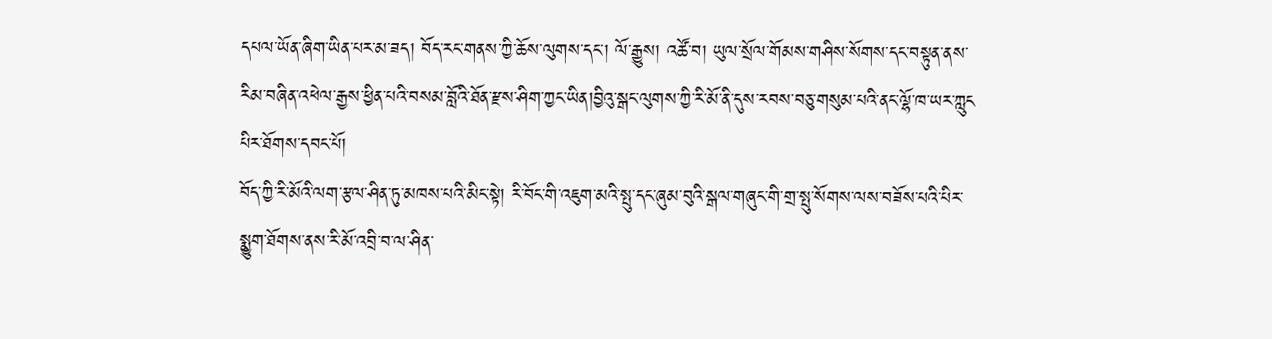དཔལ་ཡོན་ཞིག་ཡིན་པར་མ་ཟད། བོད་རང་གནས་ཀྱི་ཆོས་ལུགས་དང་། ལོ་རྒྱུས། འཚོ་བ། ཡུལ་སྲོལ་གོམས་གཤིས་སོགས་དང་བསྟུན་ནས་རིམ་བཞིན་འཕེལ་རྒྱས་ཕྱིན་པའི་བསམ་བློའི་ཐོན་རྫས་ཤིག་ཀྱང་ཡིན།བྱིའུ་སྒང་ལུགས་ཀྱི་རི་མོ་ནི་དུས་རབས་བཅུ་གསུམ་པའི་ནང་ལྷོ་ཁ་ཡར་ཀླུང
པིར་ཐོགས་དབང་པོ།
བོད་ཀྱི་རི་མོའི་ལག་རྩལ་ཤིན་ཏུ་མཁས་པའི་མིང་སྟེ། རི་བོང་གི་འཇུག་མའི་སྤུ་དང་ཞུམ་བུའི་སྒལ་གཞུང་གི་གྲ་སྤུ་སོགས་ལས་བཟོས་པའི་པིར་སྨྱུག་ཐོགས་ནས་རི་མོ་འབྲི་བ་ལ་ཤིན་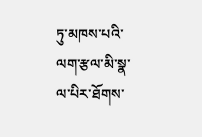ཏུ་མཁས་པའི་ལག་རྩལ་མི་སྣ་ལ་པིར་ཐོགས་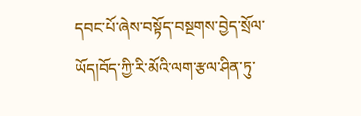དབང་པོ་ཞེས་བསྟོད་བསྔགས་བྱེད་སྲོལ་ཡོད།བོད་ཀྱི་རི་མོའི་ལག་རྩལ་ཤིན་ཏུ་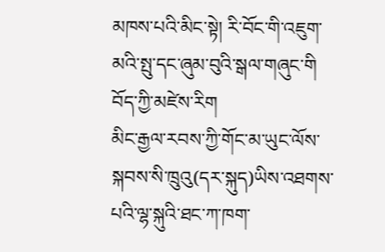མཁས་པའི་མིང་སྟེ། རི་བོང་གི་འཇུག་མའི་སྤུ་དང་ཞུམ་བུའི་སྒལ་གཞུང་གི
བོད་ཀྱི་མཛེས་རིག
མིང་རྒྱལ་རབས་ཀྱི་གོང་མ་ཡུང་ལོས་སྐབས་སི་ཁྲུའུ(དར་སྐུད)ཡིས་འཐགས་པའི་ལྷ་སྐུའི་ཐང་ཀ་ཁག་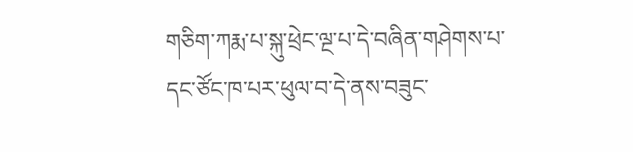གཅིག་ཀརྨ་པ་སྐུ་ཕྲེང་ལྔ་པ་དེ་བཞིན་གཤེགས་པ་དང་ཙོང་ཁ་པར་ཕུལ་བ་དེ་ནས་བཟུང་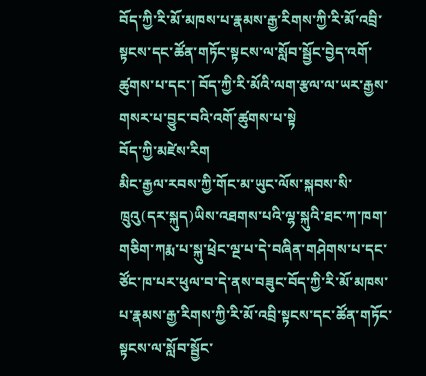བོད་ཀྱི་རི་མོ་མཁས་པ་རྣམས་རྒྱ་རིགས་ཀྱི་རི་མོ་འབྲི་སྟངས་དང་ཚོན་གཏོང་སྟངས་ལ་སློབ་སྦྱོང་བྱེད་འགོ་ཚུགས་པ་དང་། བོད་ཀྱི་རི་མོའི་ལག་རྩལ་ལ་ཡར་རྒྱས་གསར་པ་བྱུང་བའི་འགོ་ཚུགས་པ་སྟེ
བོད་ཀྱི་མཛེས་རིག
མིང་རྒྱལ་རབས་ཀྱི་གོང་མ་ཡུང་ལོས་སྐབས་སི་ཁྲུའུ(དར་སྐུད)ཡིས་འཐགས་པའི་ལྷ་སྐུའི་ཐང་ཀ་ཁག་གཅིག་ཀརྨ་པ་སྐུ་ཕྲེང་ལྔ་པ་དེ་བཞིན་གཤེགས་པ་དང་ཙོང་ཁ་པར་ཕུལ་བ་དེ་ནས་བཟུང་བོད་ཀྱི་རི་མོ་མཁས་པ་རྣམས་རྒྱ་རིགས་ཀྱི་རི་མོ་འབྲི་སྟངས་དང་ཚོན་གཏོང་སྟངས་ལ་སློབ་སྦྱོང་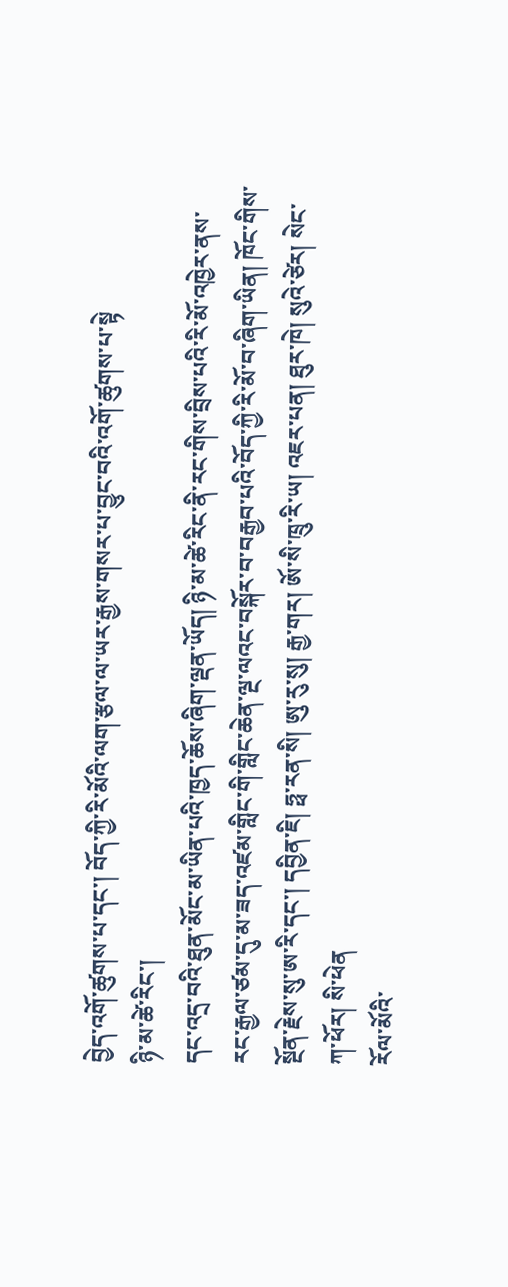བྱེད་འགོ་ཚུགས་པ་དང་། བོད་ཀྱི་རི་མོའི་ལག་རྩལ་ལ་ཡར་རྒྱས་གསར་པ་བྱུང་བའི་འགོ་ཚུགས་པ་སྟེ
ཉི་མ་ཚེ་རིང་།
དང་འདྲ་བའི་ཐུན་མོང་མ་ཡིན་པའི་ཁྱད་ཆོས་ཞིག་ལྡན་ཡོད། ཉི་མ་ཚེ་རིང་ནི་རང་གིས་བྲིས་པའི་རི་མོ་འཁྱེར་ནས་རང་རྒྱལ་ཙམ་དུ་མ་ཟད་འཛམ་གླིང་གི་གླིང་ཆེན་ལྔ་ལའང་བསྐོར་བ་བརྒྱབ་པའི་བོད་ཀྱི་རི་མོ་བ་ཞིག་ཡིན། ཁོང་གིས་སྔོན་རྗེས་སུ་ཨ་རི་དང་། དབྱིན་ཇི། ཧྥ་རན་སི། ཨུ་རུ་སུ། རྒྱ་གར། ཨོ་སི་ཁྲུ་རི་ཡ། འཇར་པན། ཐུར་ཁེ། སུའེ་ཙེར། སེང་ཀ་ཕོར། སི་ཕེན
རོལ་མོའི་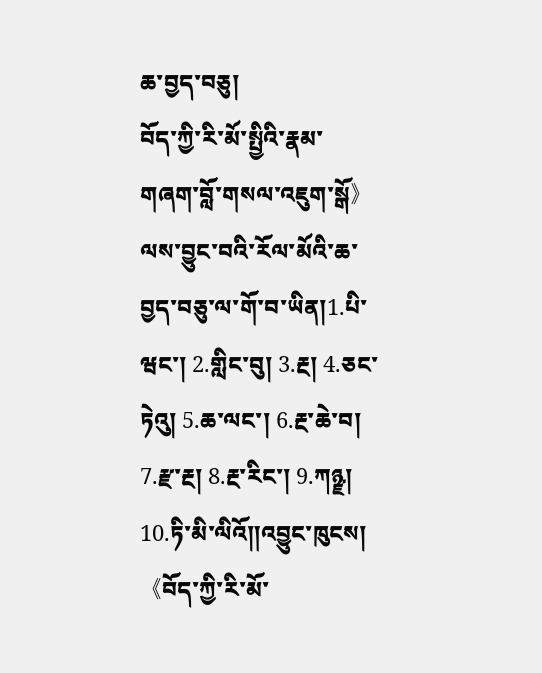ཆ་བྱད་བཅུ།
བོད་ཀྱི་རི་མོ་སྤྱིའི་རྣམ་གཞག་བློ་གསལ་འཇུག་སྒོ》ལས་བྱུང་བའི་རོལ་མོའི་ཆ་བྱད་བཅུ་ལ་གོ་བ་ཡིན།1.པི་ཝང་། 2.གླིང་བུ། 3.རྔ། 4.ཅང་ཏེའུ། 5.ཆ་ལང་། 6.རྔ་ཆེ་བ། 7.རྫ་རྔ། 8.རྔ་རིང་། 9.ཀཉྫ། 10.ཏི་མི་ལིའོ༎འབྱུང་ཁུངས། 《བོད་ཀྱི་རི་མོ་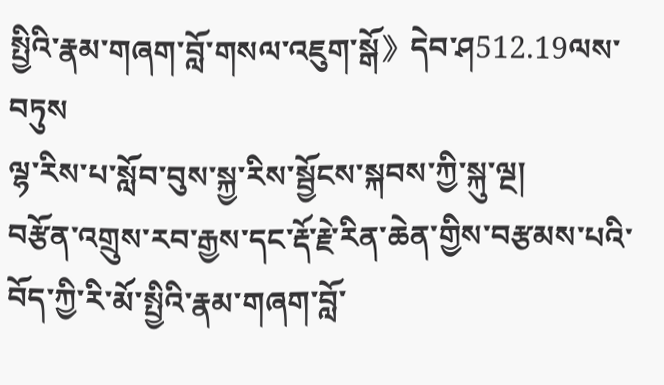སྤྱིའི་རྣམ་གཞག་བློ་གསལ་འཇུག་སྒོ》དེབ་ཤ512.19ལས་བཏུས
ལྷ་རིས་པ་སློབ་བུས་སྐྱ་རིས་སྦྱོངས་སྐབས་ཀྱི་སྐུ་ལྔ།
བརྩོན་འགྲུས་རབ་རྒྱས་དང་རྡོ་རྗེ་རིན་ཆེན་གྱིས་བརྩམས་པའི་བོད་ཀྱི་རི་མོ་སྤྱིའི་རྣམ་གཞག་བློ་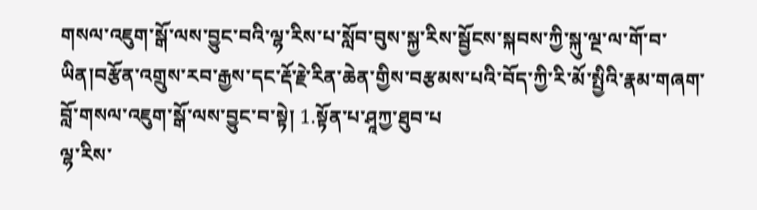གསལ་འཇུག་སྒོ་ལས་བྱུང་བའི་ལྷ་རིས་པ་སློབ་བུས་སྐྱ་རིས་སྦྱོངས་སྐབས་ཀྱི་སྐུ་ལྔ་ལ་གོ་བ་ཡིན།བརྩོན་འགྲུས་རབ་རྒྱས་དང་རྡོ་རྗེ་རིན་ཆེན་གྱིས་བརྩམས་པའི་བོད་ཀྱི་རི་མོ་སྤྱིའི་རྣམ་གཞག་བློ་གསལ་འཇུག་སྒོ་ལས་བྱུང་བ་སྟེ། 1.སྟོན་པ་ཤཱཀྱ་ཐུབ་པ
ལྷ་རིས་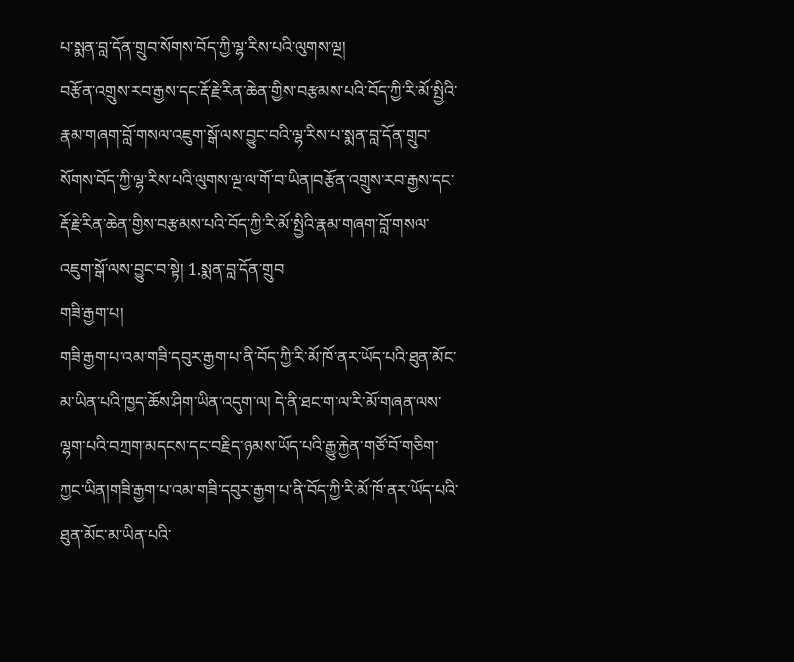པ་སྨན་བླ་དོན་གྲུབ་སོགས་བོད་ཀྱི་ལྷ་རིས་པའི་ལུགས་ལྔ།
བརྩོན་འགྲུས་རབ་རྒྱས་དང་རྡོ་རྗེ་རིན་ཆེན་གྱིས་བརྩམས་པའི་བོད་ཀྱི་རི་མོ་སྤྱིའི་རྣམ་གཞག་བློ་གསལ་འཇུག་སྒོ་ལས་བྱུང་བའི་ལྷ་རིས་པ་སྨན་བླ་དོན་གྲུབ་སོགས་བོད་ཀྱི་ལྷ་རིས་པའི་ལུགས་ལྔ་ལ་གོ་བ་ཡིན།བརྩོན་འགྲུས་རབ་རྒྱས་དང་རྡོ་རྗེ་རིན་ཆེན་གྱིས་བརྩམས་པའི་བོད་ཀྱི་རི་མོ་སྤྱིའི་རྣམ་གཞག་བློ་གསལ་འཇུག་སྒོ་ལས་བྱུང་བ་སྟེ། 1.སྨན་བླ་དོན་གྲུབ
གཟི་རྒྱག་པ།
གཟི་རྒྱག་པ་འམ་གཟི་དབུར་རྒྱག་པ་ནི་བོད་ཀྱི་རི་མོ་ཁོ་ནར་ཡོད་པའི་ཐུན་མོང་མ་ཡིན་པའི་ཁྱད་ཆོས་ཤིག་ཡིན་འདུག་ལ། དེ་ནི་ཐང་ག་ལ་རི་མོ་གཞན་ལས་ལྷག་པའི་བཀྲག་མདངས་དང་བརྗིད་ཉམས་ཡོད་པའི་རྒྱུ་རྐྱེན་གཙོ་བོ་གཅིག་ཀྱང་ཡིན།གཟི་རྒྱག་པ་འམ་གཟི་དབུར་རྒྱག་པ་ནི་བོད་ཀྱི་རི་མོ་ཁོ་ནར་ཡོད་པའི་ཐུན་མོང་མ་ཡིན་པའི་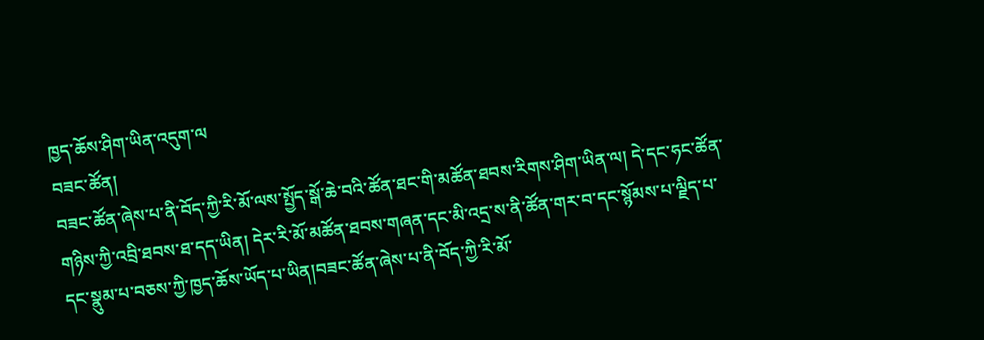ཁྱད་ཆོས་ཤིག་ཡིན་འདུག་ལ
བཟང་ཚོན།
བཟང་ཚོན་ཞེས་པ་ནི་བོད་ཀྱི་རི་མོ་ལས་སྤྱོད་སྒོ་ཆེ་བའི་ཚོན་ཐང་གི་མཚོན་ཐབས་རིགས་ཤིག་ཡིན་ལ། དེ་དང་ཧང་ཚོན་གཉིས་ཀྱི་འབྲི་ཐབས་ཐ་དད་ཡིན། དེར་རི་མོ་མཚོན་ཐབས་གཞན་དང་མི་འདྲ་ས་ནི་ཚོན་གར་བ་དང་སྙོམས་པ་ལྗིད་པ་དང་སྣུམ་པ་བཅས་ཀྱི་ཁྱད་ཆོས་ཡོད་པ་ཡིན།བཟང་ཚོན་ཞེས་པ་ནི་བོད་ཀྱི་རི་མོ་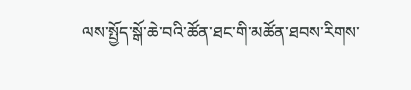ལས་སྤྱོད་སྒོ་ཆེ་བའི་ཚོན་ཐང་གི་མཚོན་ཐབས་རིགས་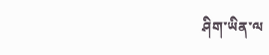ཤིག་ཡིན་ལ